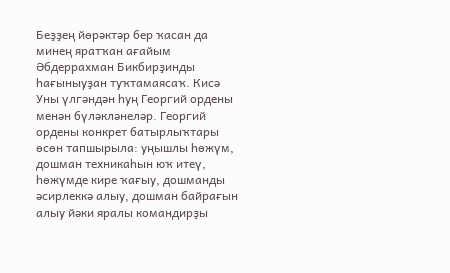Беҙҙең йөрәктәр бер ҡасан да минең яратҡан ағайым Әбдеррахман Бикбирҙинды һағыныуҙан туҡтамаясаҡ. Кисә Уны үлгәндән һуң Георгий ордены менән бүләкләнеләр. Георгий ордены конкрет батырлыҡтары өсөн тапшырыла: уңышлы һөжүм, дошман техникаһын юҡ итеү, һөжүмде кире ҡағыу, дошманды әсирлеккә алыу, дошман байрағын алыу йәки яралы командирҙы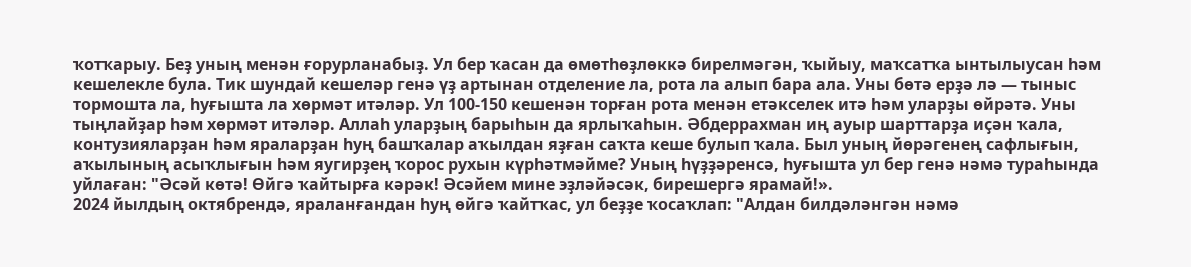ҡотҡарыу. Беҙ уның менән ғорурланабыҙ. Ул бер ҡасан да өмөтһөҙлөккә бирелмәгән, ҡыйыу, маҡсатҡа ынтылыусан һәм кешелекле була. Тик шундай кешеләр генә үҙ артынан отделение ла, рота ла алып бара ала. Уны бөтә ерҙә лә — тыныс тормошта ла, һуғышта ла хөрмәт итәләр. Ул 100-150 кешенән торған рота менән етәкселек итә һәм уларҙы өйрәтә. Уны тыңлайҙар һәм хөрмәт итәләр. Аллаһ уларҙың барыһын да ярлыҡаһын. Әбдеррахман иң ауыр шарттарҙа иҫән ҡала, контузияларҙан һәм яраларҙан һуң башҡалар аҡылдан яҙған саҡта кеше булып ҡала. Был уның йөрәгенең сафлығын, аҡылының асыҡлығын һәм яугирҙең ҡорос рухын күрһәтмәйме? Уның һүҙҙәренсә, һуғышта ул бер генә нәмә тураһында уйлаған: "Әсәй көтә! Өйгә ҡайтырға кәрәк! Әсәйем мине эҙләйәсәк, бирешергә ярамай!».
2024 йылдың октябрендә, яраланғандан һуң өйгә ҡайтҡас, ул беҙҙе ҡосаҡлап: "Алдан билдәләнгән нәмә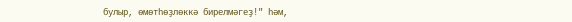булыр, өмөтһөҙлөккә бирелмәгеҙ!" һәм,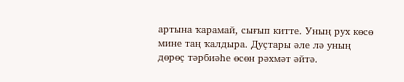артына ҡарамай, сығып китте. Уның рух көсө мине таң ҡалдыра. Дуҫтары әле лә уның дөрөҫ тәрбиәһе өсөн рәхмәт әйтә.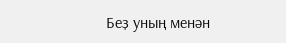Беҙ уның менән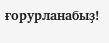ғорурланабыҙ!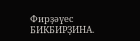Фирҙәүес БИКБИРҘИНА.